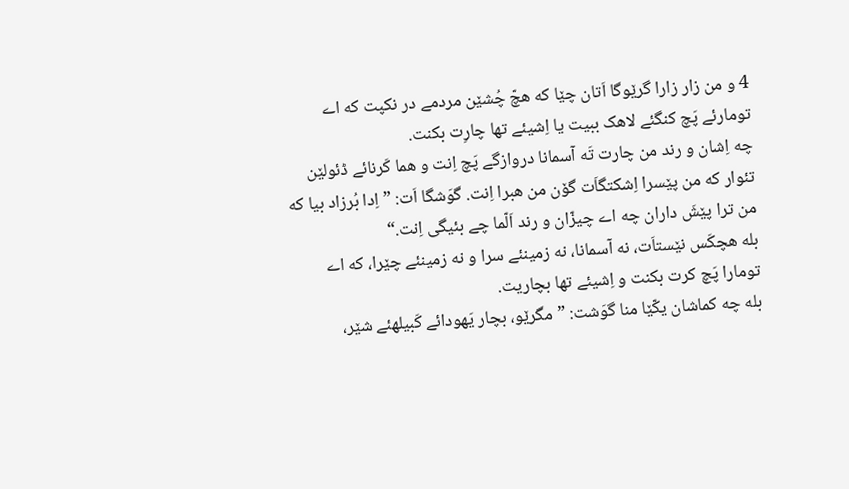4 و من زار زارا گرێوگا اَتان چێا که هچّ چُشێن مردمے در نکپت که اے تومارئے پَچ کنگئے لاهک ببیت یا اِشیئے تها چارِت بکنت.
چه اِشان و رند من چارت تَه آسمانا دروازگے پَچ اِنت و هما کَرنائے ڈئولێن تئوار که من پێسرا اِشکتگاَت گۆن من هبرا اِنت. گوَشگا اَت: ”اِدا بُرزاد بیا که من ترا پێشَ داران چه اے چیزّان و رند اَلّما چے بئیگی اِنت.“
بله هچکَس نێستاَت، نه آسمانا، نه زمینئے سرا و نه زمینئے چێرا، که اے تومارا پَچ کرت بکنت و اِشیئے تها بچاریت.
بله چه کماشان یکّێا منا گوَشت: ”مگرێو، بچار یَهودائے کَبیلهئے شێر،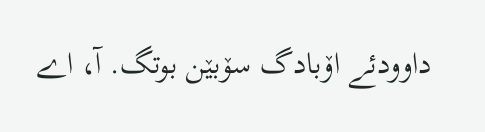داوودئے اۆبادگ سۆبێن بوتگ. آ، اے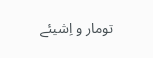تومار و اِشیئے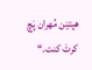هپتێن مُهران پَچ کرتَ کنت.“